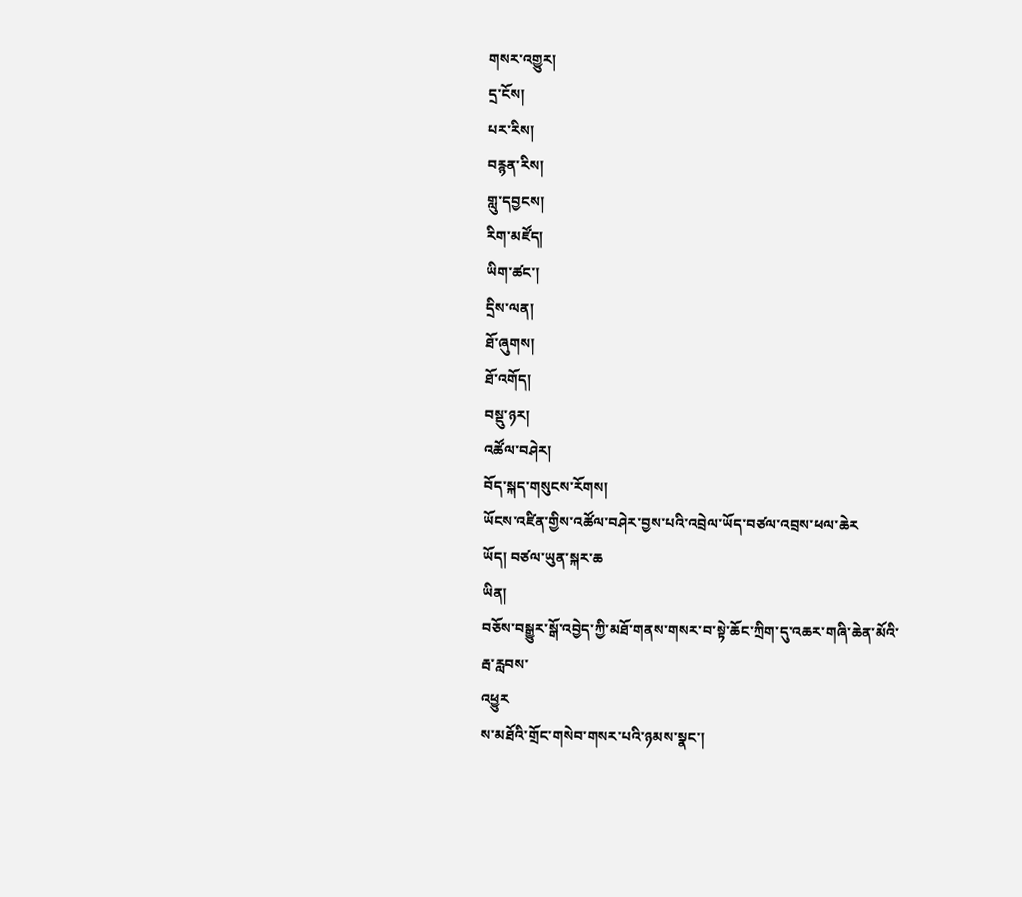གསར་འགྱུར།
དྲ་ངོས།
པར་རིས།
བརྙན་རིས།
གླུ་དབྱངས།
རིག་མཛོད།
ཡིག་ཚང་།
དྲིས་ལན།
ཐོ་ཞུགས།
ཐོ་འགོད།
བསྡུ་ཉར།
འཚོལ་བཤེར།
བོད་སྐད་གསུངས་རོགས།
ཡོངས་འཛིན་གྱིས་འཚོལ་བཤེར་བྱས་པའི་འབྲེལ་ཡོད་བཙལ་འབྲས་ཕལ་ཆེར
ཡོད། བཙལ་ཡུན་སྐར་ཆ
ཡིན།
བཅོས་བསྒྱུར་སྒོ་འབྱེད་ཀྱི་མཐོ་གནས་གསར་བ་སྟེ་ཆོང་ཀྲིག་དུ་འཆར་གཞི་ཆེན་མོའི་
རྦ་རླབས་
འཕྱུར
ས་མཐོའི་གྲོང་གསེབ་གསར་པའི་ཉམས་སྣང་།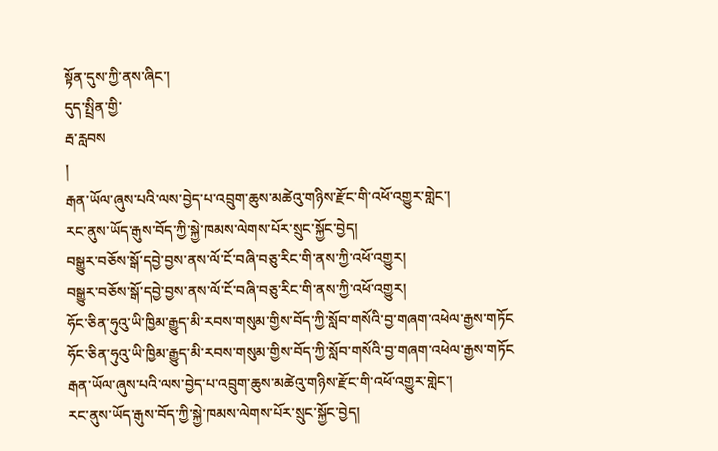སྟོན་དུས་ཀྱི་ནས་ཞིང་།
དུད་སྤྲིན་གྱི་
རྦ་རླབས
།
རྒན་ཡོལ་ཞུས་པའི་ལས་བྱེད་པ་འབྲུག་ཆུས་མཚེའུ་གཉིས་རྫོང་གི་འཕོ་འགྱུར་གླེང་།
རང་ནུས་ཡོད་རྒུས་བོད་ཀྱི་སྐྱེ་ཁམས་ལེགས་པོར་སྲུང་སྐྱོང་བྱེད།
བསྒྱུར་བཅོས་སྒོ་དབྱེ་བྱས་ནས་ལོ་ངོ་བཞི་བཅུ་རིང་གི་ནས་ཀྱི་འཕོ་འགྱུར།
བསྒྱུར་བཅོས་སྒོ་དབྱེ་བྱས་ནས་ལོ་ངོ་བཞི་བཅུ་རིང་གི་ནས་ཀྱི་འཕོ་འགྱུར།
ཧོང་ཅིན་ཧུའུ་ཡི་ཁྱིམ་རྒྱུད་མི་རབས་གསུམ་གྱིས་བོད་ཀྱི་སློབ་གསོའི་བྱ་གཞག་འཕེལ་རྒྱས་གཏོང
ཧོང་ཅིན་ཧུའུ་ཡི་ཁྱིམ་རྒྱུད་མི་རབས་གསུམ་གྱིས་བོད་ཀྱི་སློབ་གསོའི་བྱ་གཞག་འཕེལ་རྒྱས་གཏོང
རྒན་ཡོལ་ཞུས་པའི་ལས་བྱེད་པ་འབྲུག་ཆུས་མཚེའུ་གཉིས་རྫོང་གི་འཕོ་འགྱུར་གླེང་།
རང་ནུས་ཡོད་རྒུས་བོད་ཀྱི་སྐྱེ་ཁམས་ལེགས་པོར་སྲུང་སྐྱོང་བྱེད།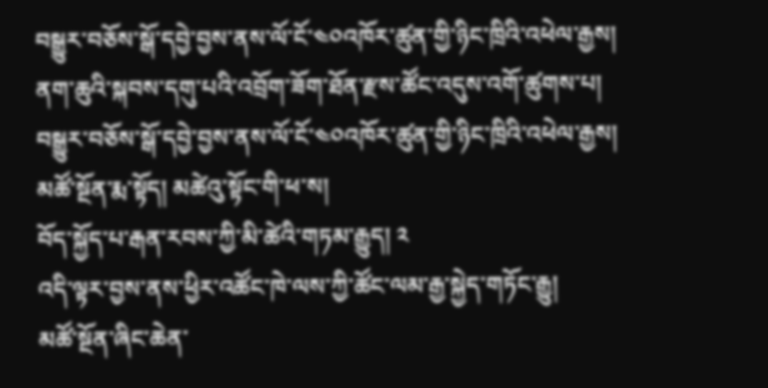བསྒྱུར་བཅོས་སྒོ་དབྱེ་བྱས་ནས་ལོ་ངོ་༤༠འཁོར་ཚུན་གྱི་ཉིང་ཁྲིའི་འཕེལ་རྒྱས།
ནག་ཆུའི་སྐབས་དགུ་པའི་འབྲོག་ཟོག་ཐོན་རྫས་ཚོང་འདུས་འགོ་ཚུགས་པ།
བསྒྱུར་བཅོས་སྒོ་དབྱེ་བྱས་ནས་ལོ་ངོ་༤༠འཁོར་ཚུན་གྱི་ཉིང་ཁྲིའི་འཕེལ་རྒྱས།
མཚོ་སྔོན་རྨ་སྟོད། མཚེའུ་སྟོང་གི་ཕ་ས།
བོད་སྐྱོད་པ་རྒན་རབས་ཀྱི་མི་ཚེའི་གཏམ་རྒྱུད། ༢
འདི་ལྟར་བྱས་ནས་ཕྱིར་འཚོང་ཁེ་ལས་ཀྱི་ཚོང་ལམ་རྒྱ་སྐྱེད་གཏོང་རྒྱུ།
མཚོ་སྔོན་ཞིང་ཆེན་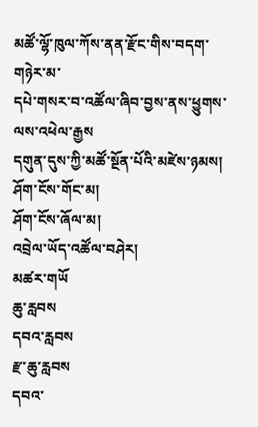མཚོ་ལྷོ་ཁུལ་ཀོས་ནན་རྫོང་གིས་བདག་
གཉེར་མ་
དཔེ་གསར་བ་འཚོལ་ཞིབ་བྱས་ནས་ཕྱུགས་ལས་འཕེལ་རྒྱས
དགུན་དུས་ཀྱི་མཚོ་སྔོན་པོའི་མཛེས་ཉམས།
ཤོག་ངོས་གོང་མ།
ཤོག་ངོས་ཞོལ་མ།
འབྲེལ་ཡོད་འཚོལ་བཤེར།
མཚར་གཡོ
ཆུ་རླབས
དབའ་རླབས
རྫ་ཆུ་རླབས
དབའ་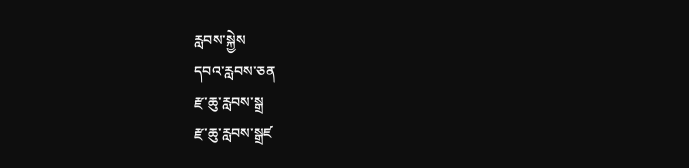རླབས་སྐྱེས
དབའ་རླབས་ཅན
རྫ་ཆུ་རླབས་སྒྲ
རྫ་ཆུ་རླབས་སྒྲཛ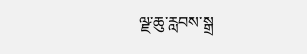ལྫ་ཆུ་རླབས་སྒྲ